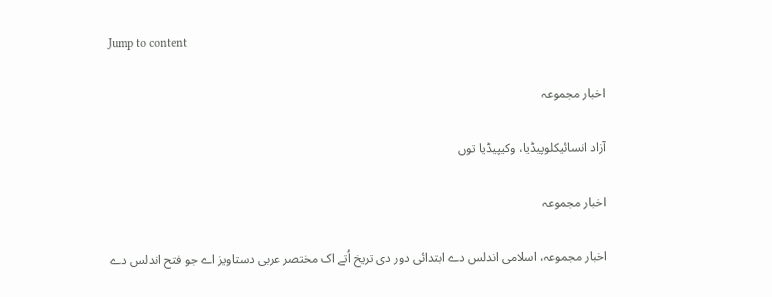Jump to content

اخبار مجموعہ

آزاد انسائیکلوپیڈیا، وکیپیڈیا توں

اخبار مجموعہ

اخبار مجموعہ، اسلامی اندلس دے ابتدائی دور دی تریخ اُتے اک مختصر عربی دستاویز اے جو فتح اندلس دے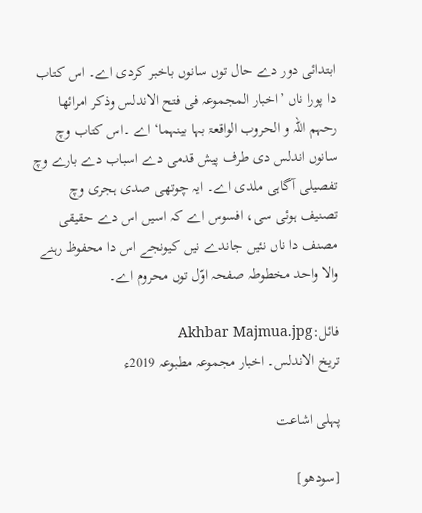ابتدائی دور دے حال توں سانوں باخبر کردی اے۔ اس کتاب دا پورا ناں ’اخبار المجموعہ فی فتح الاندلس وذکر امرائھا رحہم اللہ و الحروب الواقعۃ بہا بینہما‘ اے ۔اس کتاب وچ سانوں اندلس دی طرف پیش قدمی دے اسباب دے بارے وچ تفصیلی آگاہی ملدی اے۔ ایہ چوتھی صدی ہجری وچ تصنیف ہوئی سی، افسوس اے کہ اسيں اس دے حقیقی مصنف دا ناں نئيں جاندے نيں کیونجے اس دا محفوظ رہنے والا واحد مخطوطہ صفحہ اوّل توں محروم اے۔

فائل:Akhbar Majmua.jpg
تریخ الاندلس۔ اخبار مجموعہ مطبوعہ 2019ء

پہلی اشاعت

[سودھو]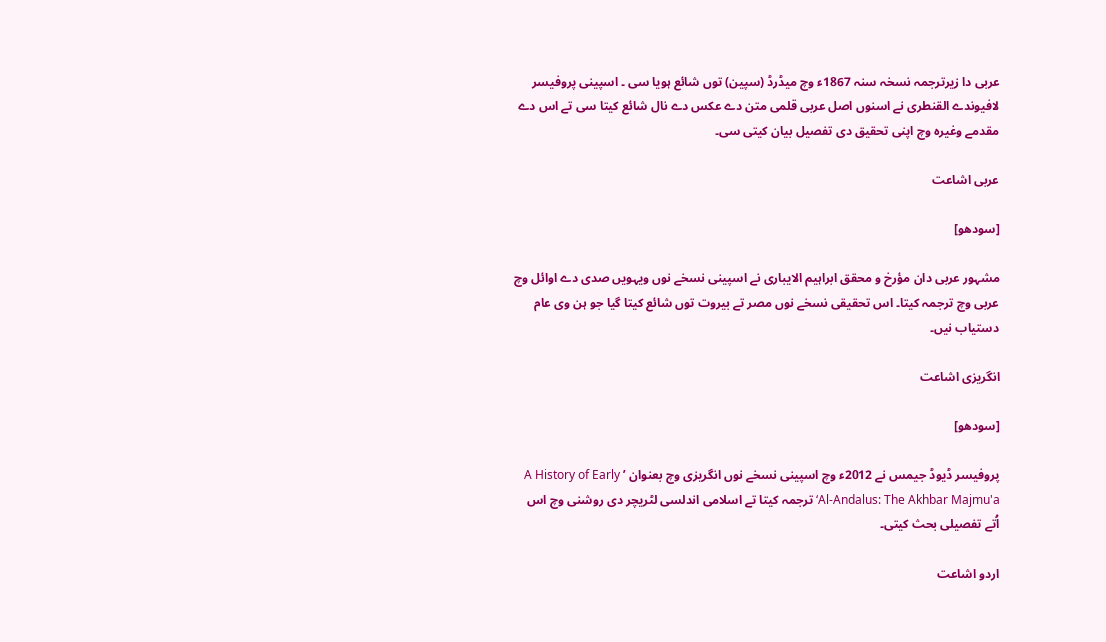عربی دا زیرترجمہ نسخہ سنہ 1867ء وچ میڈرڈ (سپین) توں شائع ہويا سی ۔ اسپینی پروفیسر لافیوندے القنطری نے اسنوں اصل عربی قلمی متن دے عکس دے نال شائع کیتا سی تے اس دے مقدمے وغیرہ وچ اپنی تحقیق دی تفصیل بیان کيتی سی۔

عربی اشاعت

[سودھو]

مشہور عربی دان مؤرخ و محقق ابراہیم الایباری نے اسپینی نسخے نوں ویہويں صدی دے اوائل وچ عربی وچ ترجمہ کیتا۔ اس تحقیقی نسخے نوں مصر تے بیروت توں شائع کیتا گیا جو ہن وی عام دستیاب نيں۔

انگریزی اشاعت

[سودھو]

پروفیسر ڈیوڈ جیمس نے 2012ء وچ اسپینی نسخے نوں انگریزی وچ بعنوان ’ A History of Early Al-Andalus: The Akhbar Majmu'a‘ ترجمہ کیتا تے اسلامی اندلسی لٹریچر دی روشنی وچ اس اُتے تفصیلی بحث کيتی۔

اردو اشاعت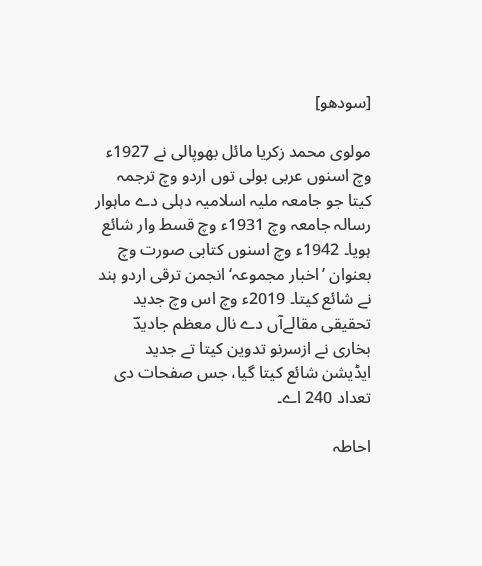[سودھو]

مولوی محمد زکریا مائل بھوپالی نے 1927ء وچ اسنوں عربی بولی توں اردو وچ ترجمہ کیتا جو جامعہ ملیہ اسلامیہ دہلی دے ماہوار رسالہ جامعہ وچ 1931ء وچ قسط وار شائع ہويا۔ 1942ء وچ اسنوں کتابی صورت وچ بعنوان ’اخبار مجموعہ‘ انجمن ترقی اردو ہند نے شائع کیتا۔ 2019ء وچ اس وچ جدید تحقیقی مقالےآں دے نال معظم جادیدؔ بخاری نے ازسرنو تدوین کیتا تے جدید ایڈیشن شائع کیتا گیا، جس صفحات دی تعداد 240 اے۔

احاطہ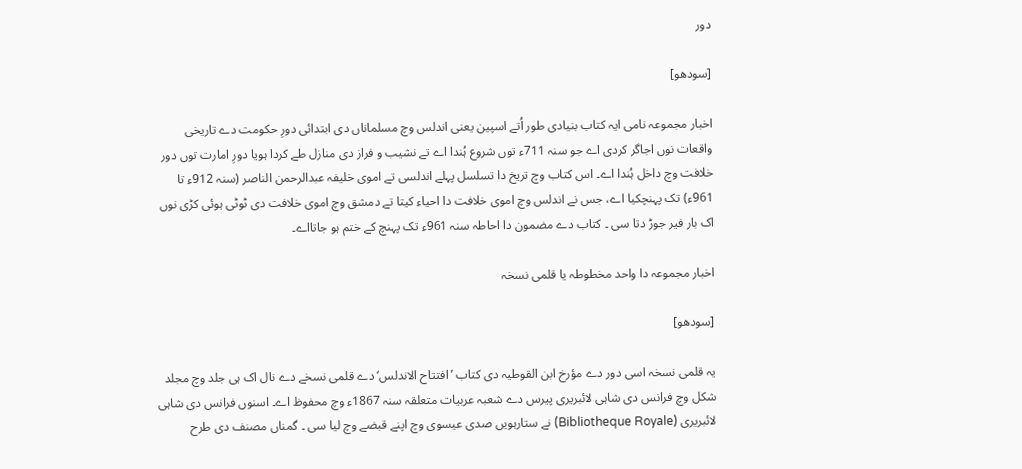دور

[سودھو]

اخبار مجموعہ نامی ایہ کتاب بنیادی طور اُتے اسپین یعنی اندلس وچ مسلماناں دی ابتدائی دورِ حکومت دے تاریخی واقعات نوں اجاگر کردی اے جو سنہ 711ء توں شروع ہُندا اے تے نشیب و فراز دی منازل طے کردا ہويا دورِ امارت توں دور خلافت وچ داخل ہُندا اے۔ اس کتاب وچ تریخ دا تسلسل پہلے اندلسی تے اموی خلیفہ عبدالرحمن الناصر (سنہ 912ء تا 961ء) تک پہنچکيا اے، جس نے اندلس وچ اموی خلافت دا احیاء کیتا تے دمشق وچ اموی خلافت دی ٹوٹی ہوئی کڑی نوں اک بار فیر جوڑ دتا سی ۔ کتاب دے مضمون دا احاطہ سنہ 961ء تک پہنچ کے ختم ہو جاتااے۔

اخبار مجموعہ دا واحد مخطوطہ یا قلمی نسخہ

[سودھو]

یہ قلمی نسخہ اسی دور دے مؤرخ ابن القوطیہ دی کتاب ’افتتاح الاندلس‘ دے قلمی نسخے دے نال اک ہی جلد وچ مجلد شکل وچ فرانس دی شاہی لائبریری پیرس دے شعبہ عربیات متعلقہ سنہ 1867ء وچ محفوظ اے۔ اسنوں فرانس دی شاہی لائبریری (Bibliotheque Royale) نے ستارہويں صدی عیسوی وچ اپنے قبضے وچ لیا سی ۔ گمناں مصنف دی طرح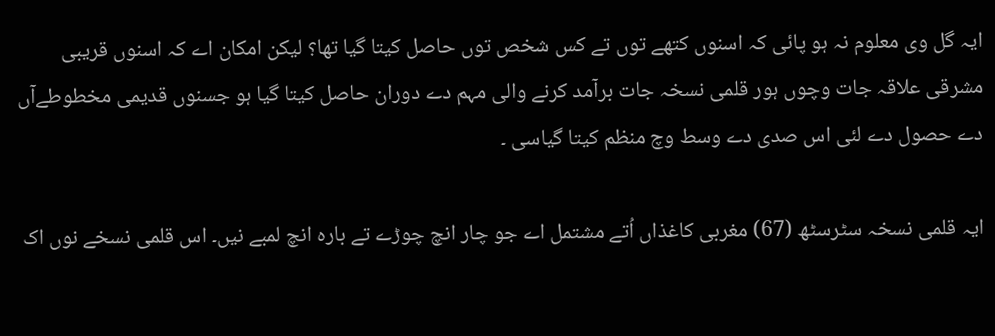ایہ گل وی معلوم نہ ہو پائی کہ اسنوں کتھے توں تے کس شخص توں حاصل کیتا گیا تھا؟ لیکن امکان اے کہ اسنوں قریبی مشرقی علاقہ جات وچوں ہور قلمی نسخہ جات برآمد کرنے والی مہم دے دوران حاصل کیتا گیا ہو جسنوں قدیمی مخطوطےآں دے حصول دے لئی اس صدی دے وسط وچ منظم کیتا گیاسی ۔

ایہ قلمی نسخہ سٹرسٹھ (67) مغربی کاغذاں اُتے مشتمل اے جو چار انچ چوڑے تے بارہ انچ لمبے نيں۔ اس قلمی نسخے نوں اک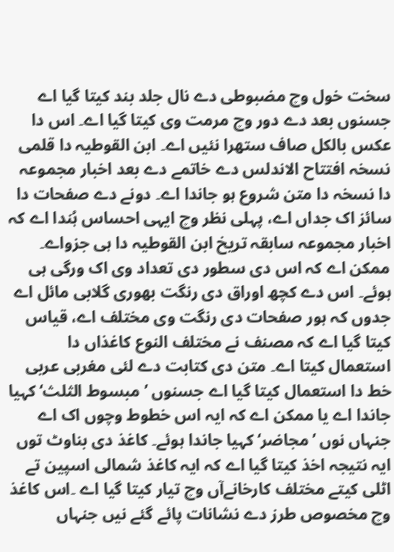سخت خول وچ مضبوطی دے نال جلد بند کیتا گیا اے جسنوں بعد دے دور وچ مرمت وی کیتا گیا اے۔ اس دا عکس بالکل صاف ستھرا نئيں اے۔ ابن القوطیہ دا قلمی نسخہ افتتاح الاندلس دے خاتمے دے بعد اخبار مجموعہ دا نسخہ دا متن شروع ہو جاندا اے۔ دونے دے صفحات دا سائز اک جداں اے، پہلی نظر وچ ایہی احساس ہُندا اے کہ اخبار مجموعہ سابقہ تریخ ابن القوطیہ دا ہی جزواے۔ ممکن اے کہ اس دی سطور دی تعداد وی اک ورگی ہی ہوئے۔ اس دے کچھ اوراق دی رنگت بھوری گلابی مائل اے جدوں کہ ہور صفحات دی رنگت وی مختلف اے، قیاس کیتا گیا اے کہ مصنف نے مختلف النوع کاغذاں دا استعمال کیتا اے۔ متن دی کتابت دے لئی مغربی عربی خط دا استعمال کیتا گیا اے جسنوں ’مبسوط الثلث‘ کہیا جاندا اے یا ممکن اے کہ ایہ اس خطوط وچوں اک اے جنہاں نوں ’مجاضر‘ کہیا جاندا ہوئے۔ کاغذ دی بناوٹ توں ایہ نتیجہ اخذ کیتا گیا اے کہ ایہ کاغذ شمالی اسپین تے اٹلی کیتے مختلف کارخانےآں وچ تیار کیتا گیا اے ۔اس کاغذ وچ مخصوص طرز دے نشانات پائے گئے نيں جنہاں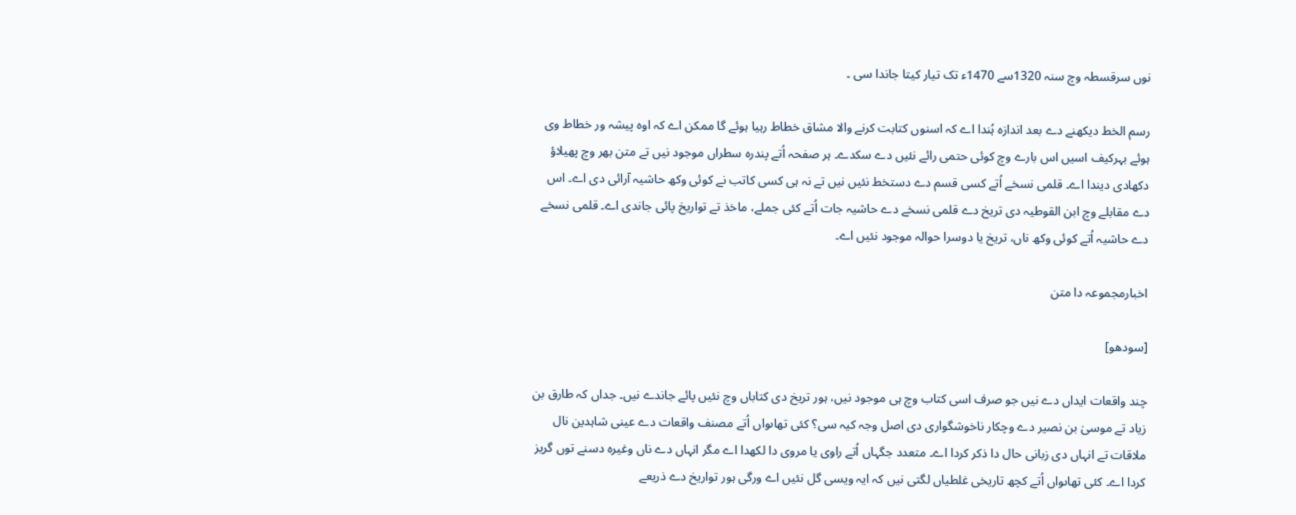نوں سرقسطہ وچ سنہ 1320سے 1470ء تک تیار کیتا جاندا سی ۔

رسم الخط دیکھنے دے بعد اندازہ ہُندا اے کہ اسنوں کتابت کرنے والا مشاق خطاط رہیا ہوئے گا ممکن اے کہ اوہ پیشہ ور خطاط وی ہوئے بہرکیف اسيں اس بارے وچ کوئی حتمی رائے نئيں دے سکدے۔ ہر صفحہ اُتے پندرہ سطراں موجود نيں تے متن بھر وچ پھیلاؤ دکھادی دیندا اے۔ قلمی نسخے اُتے کسی قسم دے دستخط نئيں نيں تے نہ ہی کسی کاتب نے کوئی وکھ حاشیہ آرائی دی اے۔ اس دے مقابلے وچ ابن القوطیہ دی تریخ دے قلمی نسخے دے حاشیہ جات اُتے کئی جملے، ماخذ تے تواریخ پائی جاندی اے۔ قلمی نسخے دے حاشیہ اُتے کوئی وکھ ناں، تریخ یا دوسرا حوالہ موجود نئيں اے۔

اخبارمجموعہ دا متن

[سودھو]

چند واقعات ایداں دے نيں جو صرف اسی کتاب وچ ہی موجود نيں، ہور تریخ دی کتاباں وچ نئيں پائے جاندے نيں۔ جداں کہ طارق بن زیاد تے موسیٰ بن نصیر دے وچکار ناخوشگواری دی اصل وجہ کیہ سی؟ کئی تھاںواں اُتے مصنف واقعات دے عینی شاہدین نال ملاقات تے انہاں دی زبانی حال دا ذکر کردا اے۔ متعدد جگہاں اُتے راوی یا مروی دا لکھدا اے مگر انہاں دے ناں وغیرہ دسنے توں گریز کردا اے۔ کئی تھاںواں اُتے کچھ تاریخی غلطیاں لگتی نيں کہ ایہ ویسی گل نئيں اے ورگی ہور تواریخ دے ذریعے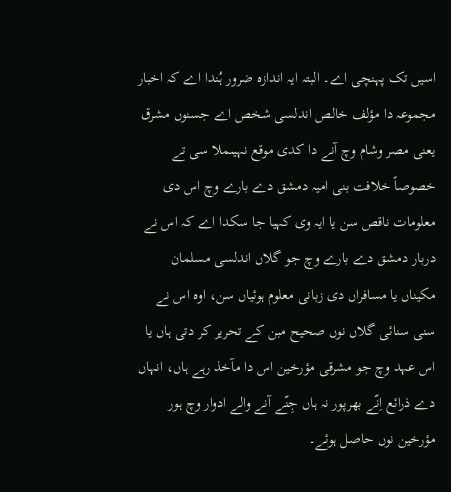اسيں تک پہنچی اے۔ البتہ ایہ اندازہ ضرور ہُندا اے کہ اخبار مجموعہ دا مؤلف خالص اندلسی شخص اے جسنوں مشرق یعنی مصر وشام وچ آنے دا کدی موقع نہیںملا سی تے خصوصاً خلافت بنی امیہ دمشق دے بارے وچ اس دی معلومات ناقص سن یا ایہ وی کہیا جا سکدا اے کہ اس نے دربار دمشق دے بارے وچ جو گلاں اندلسی مسلمان مکیناں یا مسافراں دی زبانی معلوم ہوئیاں سن، اوہ اس نے سنی سنائی گلاں نوں صحیح مبن کے تحریر کر دتی ہاں یا اس عہد وچ جو مشرقی مؤرخین اس دا مآخذ رہے ہاں، انہاں دے ذرائع اِنّے بھرپور نہ ہاں جِنّے آنے والے ادوار وچ ہور مؤرخین نوں حاصل ہوئے۔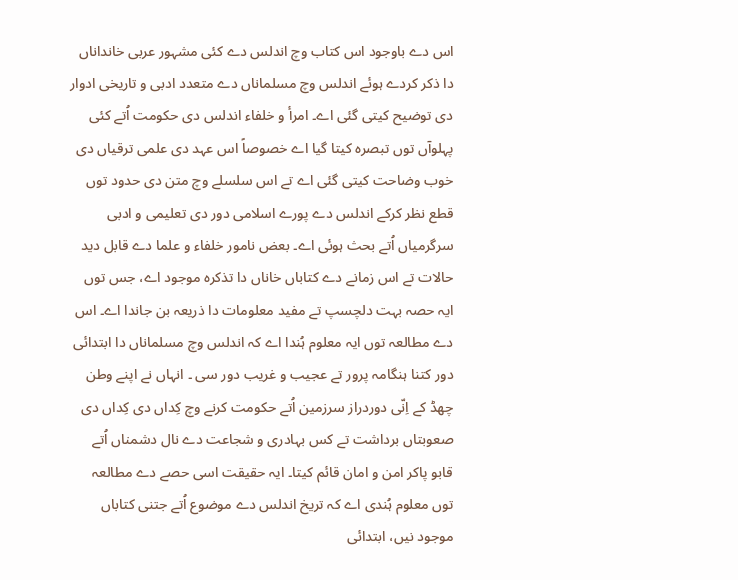اس دے باوجود اس کتاب وچ اندلس دے کئی مشہور عربی خانداناں دا ذکر کردے ہوئے اندلس وچ مسلماناں دے متعدد ادبی و تاریخی ادوار دی توضیح کيتی گئی اے۔ امرأ و خلفاء اندلس دی حکومت اُتے کئی پہلوآں توں تبصرہ کیتا گیا اے خصوصاً اس عہد دی علمی ترقیاں دی خوب وضاحت کيتی گئی اے تے اس سلسلے وچ متن دی حدود توں قطع نظر کرکے اندلس دے پورے اسلامی دور دی تعلیمی و ادبی سرگرمیاں اُتے بحث ہوئی اے۔ بعض نامور خلفاء و علما دے قابل دید حالات تے اس زمانے دے کتاباں خاناں دا تذکرہ موجود اے، جس توں ایہ حصہ بہت دلچسپ تے مفید معلومات دا ذریعہ بن جاندا اے۔ اس دے مطالعہ توں ایہ معلوم ہُندا اے کہ اندلس وچ مسلماناں دا ابتدائی دور کتنا ہنگامہ پرور تے عجیب و غریب دور سی ۔ انہاں نے اپنے وطن چھڈ کے اِنّی دوردراز سرزمین اُتے حکومت کرنے وچ کِداں دی کِداں دی صعوبتاں برداشت تے کس بہادری و شجاعت دے نال دشمناں اُتے قابو پاکر امن و امان قائم کیتا۔ ایہ حقیقت اسی حصے دے مطالعہ توں معلوم ہُندی اے کہ تریخ اندلس دے موضوع اُتے جتنی کتاباں موجود نيں، ابتدائی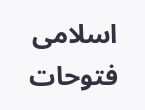اسلامی فتوحات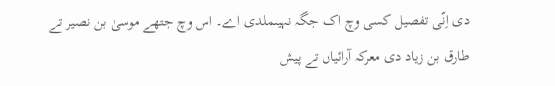دی اِنّی تفصیل کسی وچ اک جگہ نہیںملدی اے۔ اس وچ جتھے موسیٰ بن نصیر تے طارق بن زیاد دی معرکہ آرائیاں تے پیش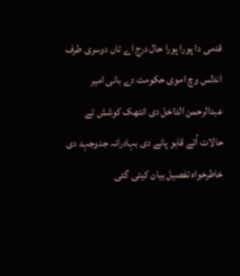قدمی دا پورا پورا حال درج اے تاں دوسری طرف اندلس وچ اموی حکومت دے بانی امیر عبدالرحمن الداخل دی انتھک کوشش تے حالات اُتے قابو پانے دی بہادرانہ جدوجہد دی خاطرخواہ تفصیل بیان کيتی گئی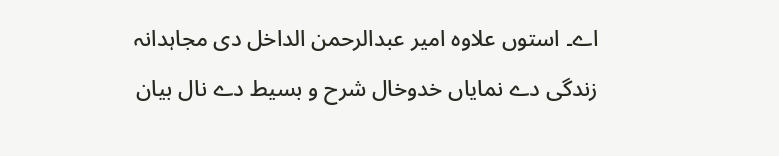اے۔ استوں علاوہ امیر عبدالرحمن الداخل دی مجاہدانہ زندگی دے نمایاں خدوخال شرح و بسیط دے نال بیان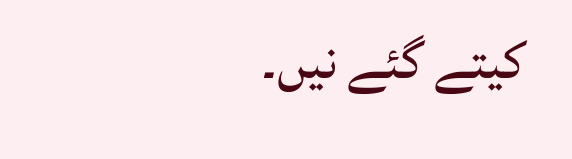کیتے گئے نيں۔